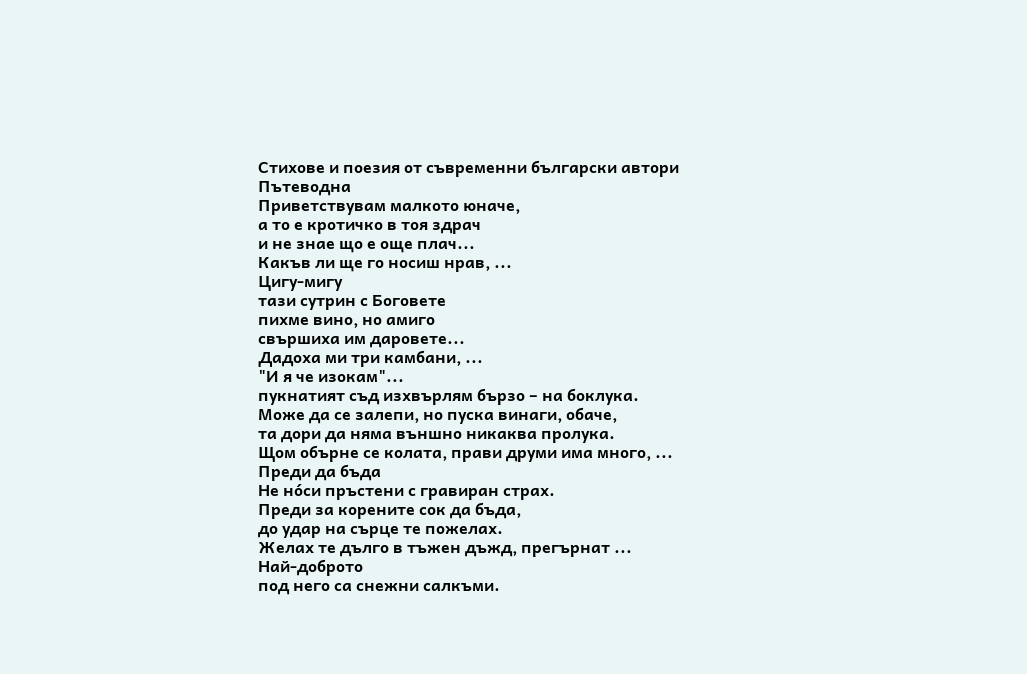Стихове и поезия от съвременни български автори
Пътеводна
Приветствувам малкото юначе,
а то е кротичко в тоя здрач
и не знае що е още плач...
Какъв ли ще го носиш нрав, ...
Цигу-мигу
тази сутрин с Боговете
пихме вино, но амиго
свършиха им даровете...
Дадоха ми три камбани, ...
"И я че изокам"...
пукнатият съд изхвърлям бързо – на боклука.
Може да се залепи, но пуска винаги, обаче,
та дори да няма външно никаква пролука.
Щом обърне се колата, прави друми има много, ...
Преди да бъда
Не нóси пръстени с гравиран страх.
Преди за корените сок да бъда,
до удар на сърце те пожелах.
Желах те дълго в тъжен дъжд, прегърнат ...
Най-доброто
под него са снежни салкъми.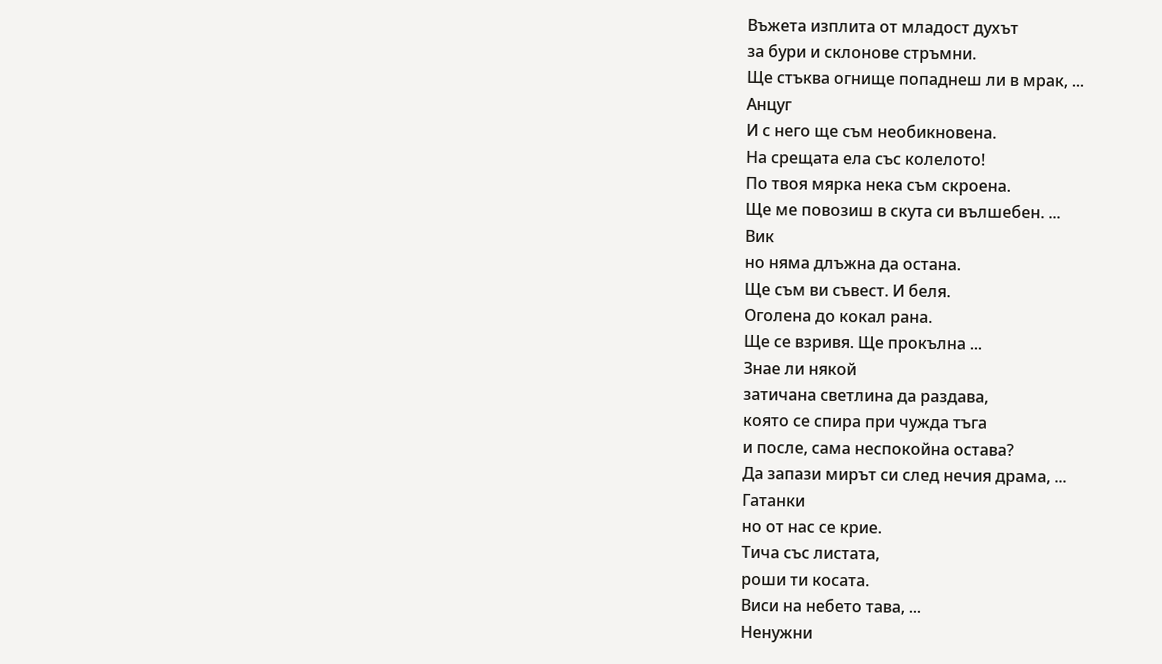Въжета изплита от младост духът
за бури и склонове стръмни.
Ще стъква огнище попаднеш ли в мрак, ...
Анцуг
И с него ще съм необикновена.
На срещата ела със колелото!
По твоя мярка нека съм скроена.
Ще ме повозиш в скута си вълшебен. ...
Вик
но няма длъжна да остана.
Ще съм ви съвест. И беля.
Оголена до кокал рана.
Ще се взривя. Ще прокълна ...
Знае ли някой
затичана светлина да раздава,
която се спира при чужда тъга
и после, сама неспокойна остава?
Да запази мирът си след нечия драма, ...
Гатанки
но от нас се крие.
Тича със листата,
роши ти косата.
Виси на небето тава, ...
Ненужни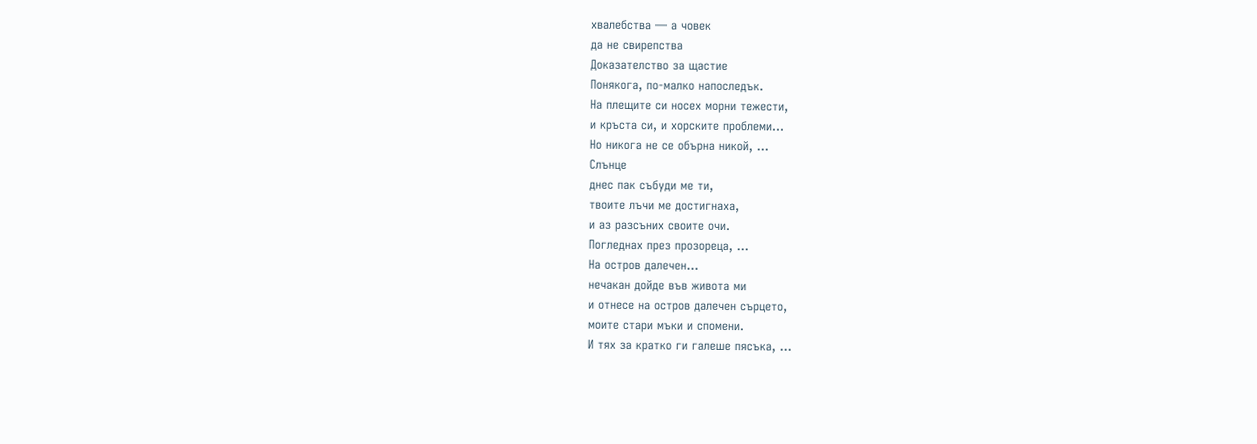хвалебства — а човек
да не свирепства
Доказателство за щастие
Понякога, по-малко напоследък.
На плещите си носех морни тежести,
и кръста си, и хорските проблеми...
Но никога не се обърна никой, ...
Слънце
днес пак събуди ме ти,
твоите лъчи ме достигнаха,
и аз разсъних своите очи.
Погледнах през прозореца, ...
На остров далечен...
нечакан дойде във живота ми
и отнесе на остров далечен сърцето,
моите стари мъки и спомени.
И тях за кратко ги галеше пясъка, ...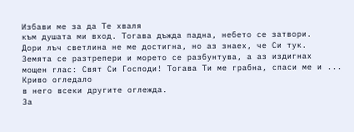Избави ме за да Те хваля
към душата ми вход. Тогава дъжда падна, небето се затвори.
Дори лъч светлина не ме достигна, но аз знаех, че Си тук.
Земята се разтрепери и морето се разбунтува, а аз издигнах
мощен глас: Свят Си Господи! Тогава Ти ме грабна, спаси ме и ...
Криво огледало
в него всеки другите оглежда.
За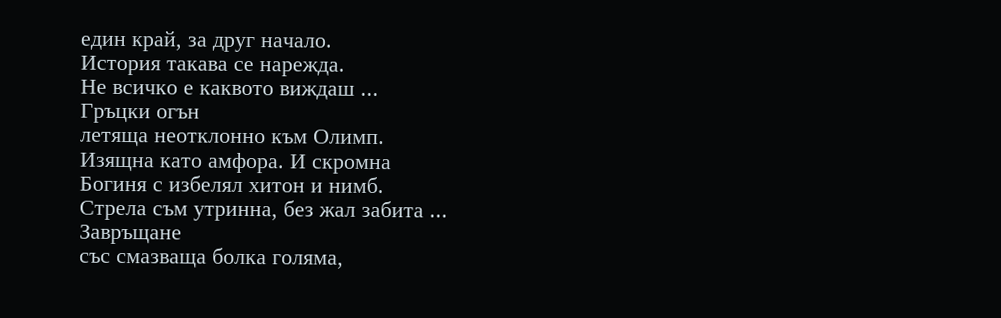един край, за друг начало.
История такава се нарежда.
Не всичко е каквото виждаш ...
Гръцки огън
летяща неотклонно към Олимп.
Изящна като амфора. И скромна
Богиня с избелял хитон и нимб.
Стрела съм утринна, без жал забита ...
Завръщане
със смазваща болка голяма,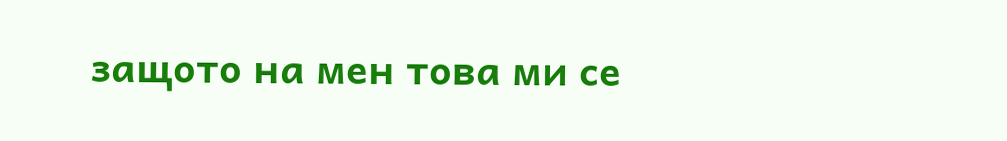защото на мен това ми се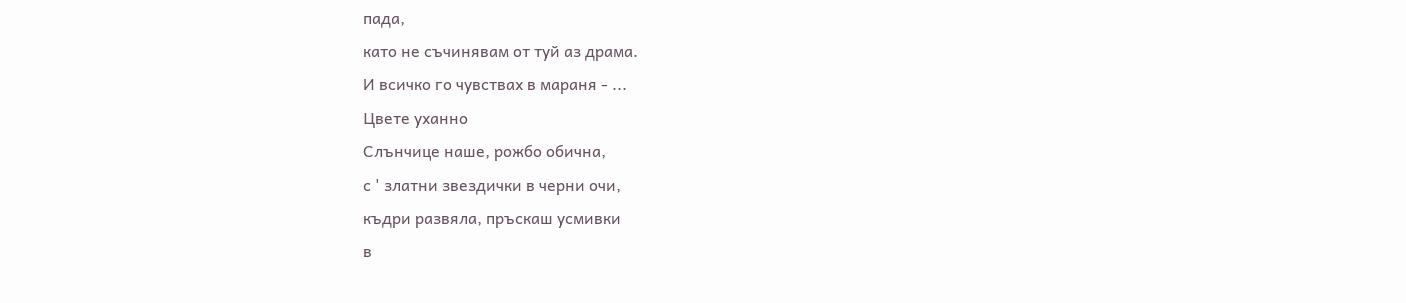пада,
като не съчинявам от туй аз драма.
И всичко го чувствах в мараня - ...
Цвете уханно
Слънчице наше, рожбо обична,
с ' златни звездички в черни очи,
къдри развяла, пръскаш усмивки
в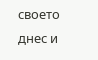своето днес и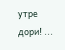утре дори! ...